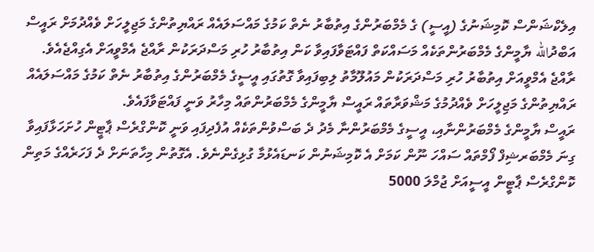އިލެކްޝަންސް ކޮމިޝަނުގެ (އީސީ) ގެ މެމްބަރުންގެ އިތުބާރު ނެތް ކަމުގެ މައްސަލައެއް ރައްޔިތުންގެ މަޖިލީހަށް ވެއްދުމަށް ރައީސް އަބްދުالله ޔާމީންގެ މެމްބަރުންތަކެއް މަސައްކަތް ފައްޓަވާފައިވާ ކަން އިތުބާރު ހުރި މަސްދަރަކުން ރާއްޖެ އެމްވީއަށް އެގިއްޖެއެވެ.
ރާއްޖެ އެމްވީއަށް އިތުބާރު ހުރި މަސްދަރަކުން މައުލޫމާތު ލިބިފައިވާ ގޮތުގައި އީސީގެ މެމްބަރުންގެ އިތުބާރު ނެތް ކަމުގެ މައްސަލައެއް ރައްޔިތުންގެ މަޖިލީހަށް ވެއްދުމުގެ މަޝްވަރާތައް ރައީސް ޔާމީންގެ މެމްބަރުންތައް މިހާރު ވަނީ ފައްޓަވާފައެވެ.
ރައީސް ޔާމީންގެ މެމްބަރުންނާއި، އީސީގެ މެމްބަރުންނާ މެދު ދެ ބަސްވުންތަކެއް އުފެދިފައި ވަނީ ކޮންގްރެސް ޕާޓީން ހުށަހަޅާފައިވާ ގިނަ މެމްބަރޝިފް ފޯމްތައް ސައްހަ ނޫން ކަމަށް އެ ކޮމިޝަނުން ކަނޑައެޅުމާ ގުޅިގެންނެވެ. އެގޮތުން މިހާތަނަށް ދެ ފަހަރެއްގެ މަތިން ކޮންގްރެސް ޕާޓީން އީސީއަށް ޖުމްލަ 5000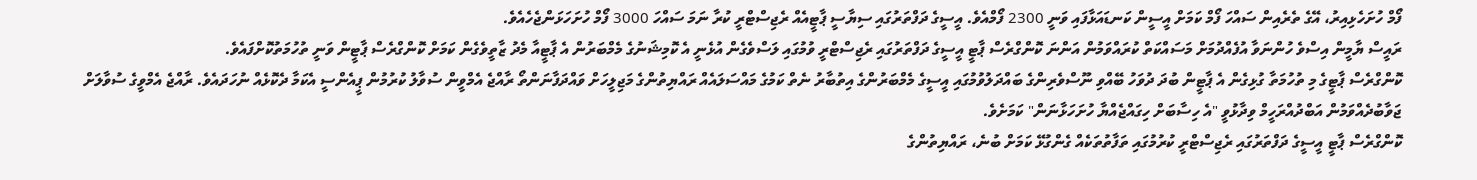ފޯމް ހުށަހެޅިއިރު، އޭގެ ތެރެއިން ސައްހަ ފޯމް ކަމަށް އީސީން ކަނޑައަޅާފައި ވަނީ 2300 ފޯމްއެވެ. އީސީގެ ދަފްތަރުގައި ސިޔާސީ ޕާޓީއެއް ރެޖިސްޓްރީ ކުރާ ނަމަ ސައްހަ 3000 ފޯމް ހުށަހަޅަންޖެހެއެވެ.
ރައީސް ޔާމީން އިސްވެ ހުންނަވާ އުފެއްދުމަށް މަސައްކަތް ކުރައްވަމުން އަންނަ ކޮންގްރެސް ޕާޓީ އީސީގެ ދަފްތަރުގައި ރެޖިސްޓްރީ ވުމުގައި ލަސްވެގެން އުޅެނީ އެ ކޮމިޝަނުގެ މެމްބަރުން އެ ޕާޓީއާ މެދު ޒާތީވެގެން ކަމަށް ކޮންގްރެސް ޕާޓީން ވަނީ ތުހުމަތުކޮށްފައެވެ.
ކޮންގްރެސް ޕާޓީގެ މި ތުހުމަތާ ގުޅިގެން އެ ޕާޓީން ބުދަ ދުވަހު ބޭއްވި ނޫސްވެރިންގެ ބައްދަލުވުމުގައި އީސީގެ މެމްބަރުންގެ އިތުބާރު ނެތް ކަމުގެ މައްސަލައެއް ރައްޔިތުންގެ މަޖިލީހަށް ވައްދަފާނަންތޯ ރާއްޖެ އެމްވީން ސުވާލު ކުރުމުން ޕީއެންސީ އެކަމާ ދެކޮޅެއް ނުހަދައެވެ. ރާއްޖެ އެމްވީގެ ސުވާލަށް ޖަވާބުދެއްވަމުން އަބްދުއްރަހީމް ވިދާޅުވީ "އެ ހިސާބަށް ހިގައްޖެއްޔާ ހުށަހަޅާނަން" ކަމަށެވެ.
ކޮންގްރެސް ޕާޓީ އީސީގެ ދަފްތަރުގައި ރެޖިސްޓްރީ ކުރުމުގައި ތަފާތުތަކެއް ގެންގުޅޭ ކަމަށް ބުނެ، ރައްޔިތުންގެ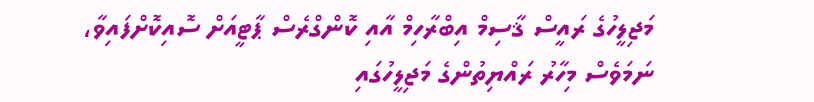މަޖިލީހުގެ ރައީސް ޤާސިމް އިބްރާހިމް އާއި ކޮންގްރެސް ޕާޓީއަށް ސޮއިކޮށްފައިވާ، ނަމަވެސް މިހާރު ރައްޔިތުންގެ މަޖިލީހުގައި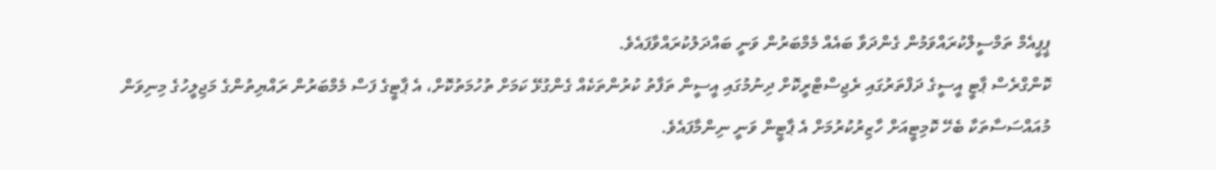ޕީޕީއެމް ތަމްސީލްކުރައްވަމުން ގެންދަވާ ބައެއް މެމްބަރުން ވަނީ ބައްދަލުކުރައްވާފައެވެ.
ކޮންގްރެސް ޕާޓީ އީސީގެ ދަފްތަރުގައި ރެޖިސްޓްރީކޮށް ދިނުމުގައި އީސީން ތަފާތު ކުރުންތަކެއް ގެންގުޅޭ ކަމަށް ތުހުމަތުކޮށް، އެ ޕާޓީގެ ފަސް މެމްބަރުން ރައްޔިތުންގެ މަޖިލީހުގެ މިނިވަން މުއައްސަސާތަކާ ބެހޭ ކޮމިޓީއަށް ހާޒިރުކުރުމަށް އެ ޕާޓީން ވަނީ ނިންމާފައެވެ.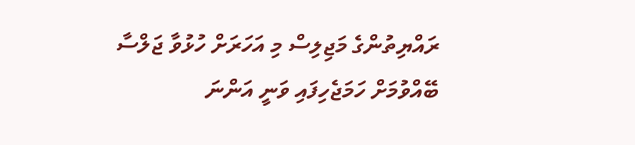ރައްޔިތުންގެ މަޖިލިސް މި އަހަރަށް ހުޅުވާ ޖަލްސާ ބޭއްވުމަށް ހަމަޖެހިފައި ވަނީ އަންނަ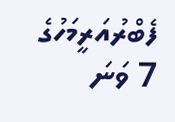ފެބްރުއަރީމަހުގެ 7 ވަނަ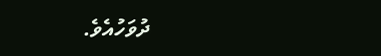ދުވަހުއެވެ.